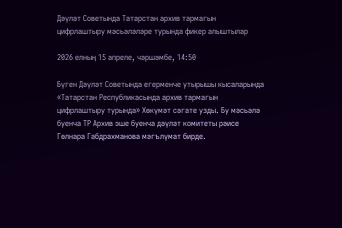Дәүләт Советында Татарстан архив тармагын цифрлаштыру мәсьәләләре турында фикер алыштылар

2026 елның 15 апреле, чәршәмбе, 14:50

Бүген Дәүләт Советында егерменче утырышы кысаларында «Татарстан Республикасында архив тармагын цифрлаштыру турында» Хөкүмәт сәгате узды. Бу мәсьәлә буенча ТР Архив эше буенча дәүләт комитеты рәисе Гөлнара Габдрахманова мәгълүмат бирде.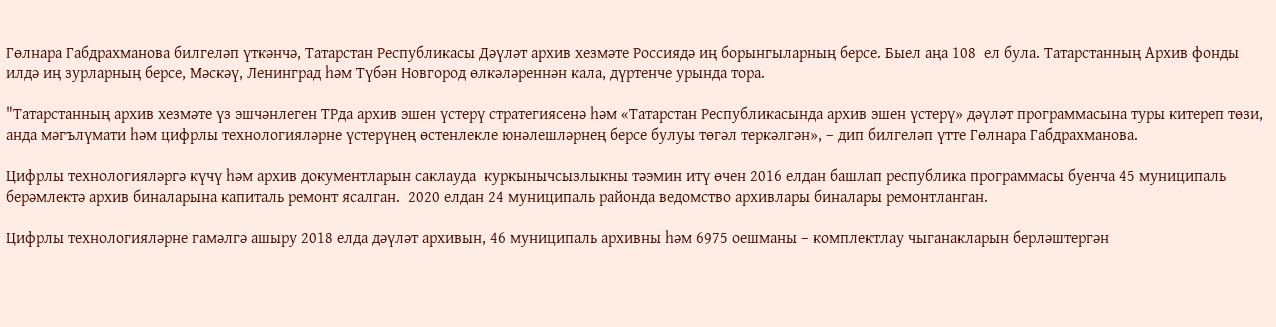Гөлнара Габдрахманова билгеләп үткәнчә, Татарстан Республикасы Дәүләт архив хезмәте Россиядә иң борынгыларның берсе. Быел аңа 108  ел була. Татарстанның Архив фонды илдә иң зурларның берсе, Мәскәү, Ленинград һәм Түбән Новгород өлкәләреннән кала, дүртенче урында тора.

"Татарстанның архив хезмәте үз эшчәнлеген ТРда архив эшен үстерү стратегиясенә һәм «Татарстан Республикасында архив эшен үстерү» дәүләт программасына туры китереп төзи, анда мәгълүмати һәм цифрлы технологияләрне үстерүнең өстенлекле юнәлешләрнең берсе булуы төгәл теркәлгән», – дип билгеләп үтте Гөлнара Габдрахманова.

Цифрлы технологияләргә күчү һәм архив документларын саклауда  куркынычсызлыкны тәэмин итү өчен 2016 елдан башлап республика программасы буенча 45 муниципаль берәмлектә архив биналарына капиталь ремонт ясалган.  2020 елдан 24 муниципаль районда ведомство архивлары биналары ремонтланган.

Цифрлы технологияләрне гамәлгә ашыру 2018 елда дәүләт архивын, 46 муниципаль архивны һәм 6975 оешманы – комплектлау чыганакларын берләштергән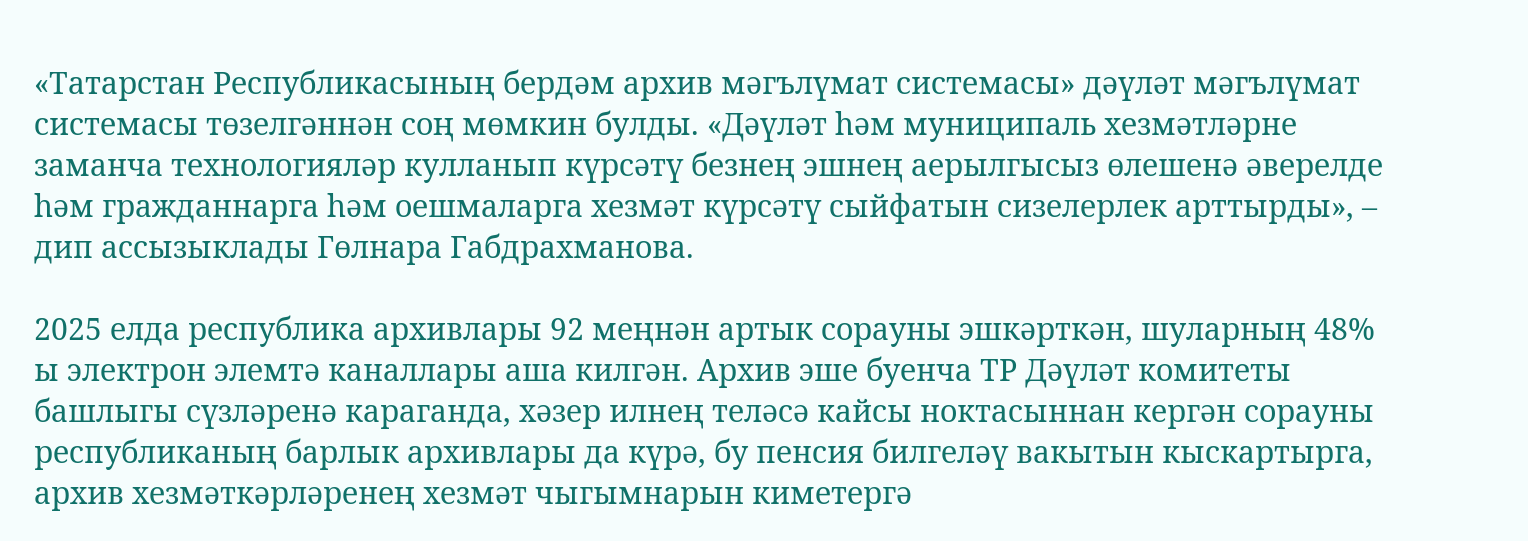«Татарстан Республикасының бердәм архив мәгълүмат системасы» дәүләт мәгълүмат системасы төзелгәннән соң мөмкин булды. «Дәүләт һәм муниципаль хезмәтләрне заманча технологияләр кулланып күрсәтү безнең эшнең аерылгысыз өлешенә әверелде һәм гражданнарга һәм оешмаларга хезмәт күрсәтү сыйфатын сизелерлек арттырды», – дип ассызыклады Гөлнара Габдрахманова.

2025 елда республика архивлары 92 меңнән артык сорауны эшкәрткән, шуларның 48% ы электрон элемтә каналлары аша килгән. Архив эше буенча ТР Дәүләт комитеты башлыгы сүзләренә караганда, хәзер илнең теләсә кайсы ноктасыннан кергән сорауны республиканың барлык архивлары да күрә, бу пенсия билгеләү вакытын кыскартырга, архив хезмәткәрләренең хезмәт чыгымнарын киметергә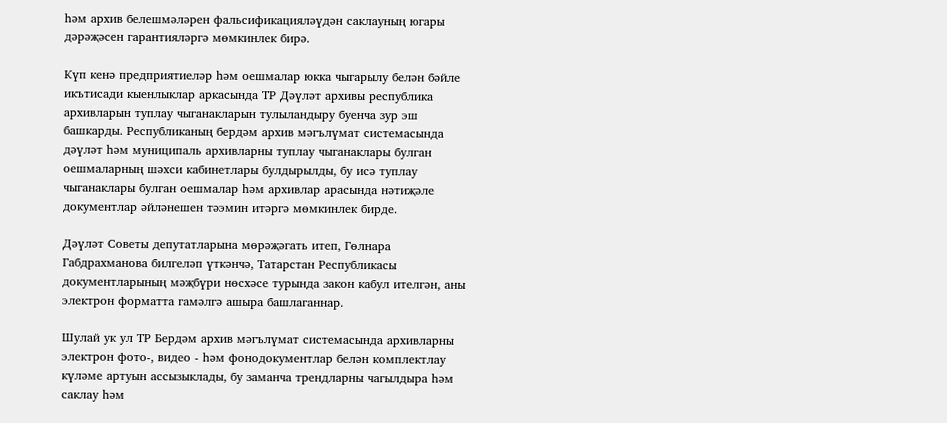һәм архив белешмәләрен фальсификацияләүдән саклауның югары дәрәҗәсен гарантияләргә мөмкинлек бирә.

Күп кенә предприятиеләр һәм оешмалар юкка чыгарылу белән бәйле икътисади кыенлыклар аркасында ТР Дәүләт архивы республика архивларын туплау чыганакларын тулыландыру буенча зур эш башкарды. Республиканың бердәм архив мәгълүмат системасында дәүләт һәм муниципаль архивларны туплау чыганаклары булган оешмаларның шәхси кабинетлары булдырылды, бу исә туплау чыганаклары булган оешмалар һәм архивлар арасында нәтиҗәле документлар әйләнешен тәэмин итәргә мөмкинлек бирде.

Дәүләт Советы депутатларына мөрәҗәгать итеп, Гөлнара Габдрахманова билгеләп үткәнчә, Татарстан Республикасы документларының мәҗбүри нөсхәсе турында закон кабул ителгән, аны электрон форматта гамәлгә ашыра башлаганнар.

Шулай ук ул ТР Бердәм архив мәгълүмат системасында архивларны электрон фото-, видео - һәм фонодокументлар белән комплектлау күләме артуын ассызыклады, бу заманча трендларны чагылдыра һәм саклау һәм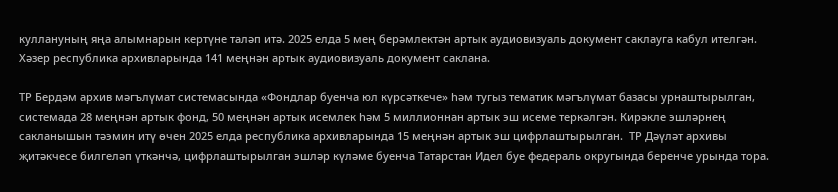куллануның яңа алымнарын кертүне таләп итә. 2025 елда 5 мең берәмлектән артык аудиовизуаль документ саклауга кабул ителгән.  Хәзер республика архивларында 141 меңнән артык аудиовизуаль документ саклана.

ТР Бердәм архив мәгълүмат системасында «Фондлар буенча юл күрсәткече» һәм тугыз тематик мәгълүмат базасы урнаштырылган, системада 28 меңнән артык фонд, 50 меңнән артык исемлек һәм 5 миллионнан артык эш исеме теркәлгән. Кирәкле эшләрнең сакланышын тәэмин итү өчен 2025 елда республика архивларында 15 меңнән артык эш цифрлаштырылган.  ТР Дәүләт архивы җитәкчесе билгеләп үткәнчә, цифрлаштырылган эшләр күләме буенча Татарстан Идел буе федераль округында беренче урында тора.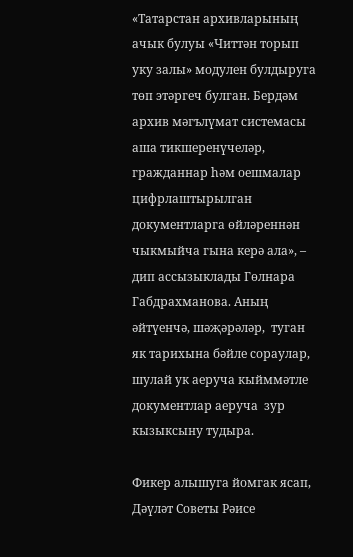«Татарстан архивларының ачык булуы «Читтән торып уку залы» модулен булдыруга төп этәргеч булган. Бердәм архив мәгълүмат системасы аша тикшеренүчеләр, гражданнар һәм оешмалар цифрлаштырылган документларга өйләреннән чыкмыйча гына керә ала», – дип ассызыклады Гөлнара Габдрахманова. Аның әйтүенчә, шәҗәрәләр,  туган як тарихына бәйле сораулар, шулай ук аеруча кыйммәтле документлар аеруча  зур кызыксыну тудыра.

Фикер алышуга йомгак ясап, Дәүләт Советы Рәисе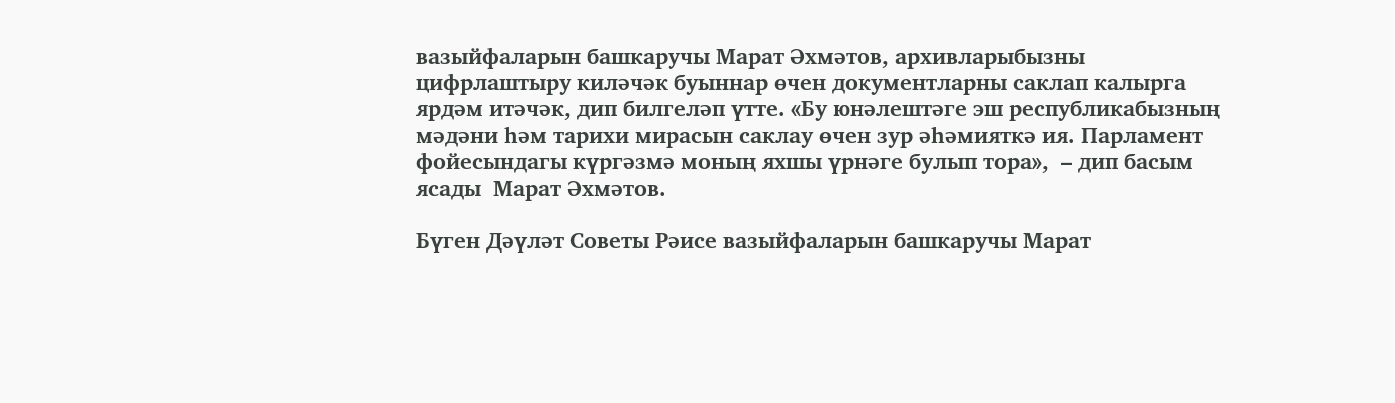вазыйфаларын башкаручы Марат Әхмәтов, архивларыбызны цифрлаштыру киләчәк буыннар өчен документларны саклап калырга ярдәм итәчәк, дип билгеләп үтте. «Бу юнәлештәге эш республикабызның мәдәни һәм тарихи мирасын саклау өчен зур әһәмияткә ия. Парламент фойесындагы күргәзмә моның яхшы үрнәге булып тора»,  – дип басым ясады  Марат Әхмәтов.

Бүген Дәүләт Советы Рәисе вазыйфаларын башкаручы Марат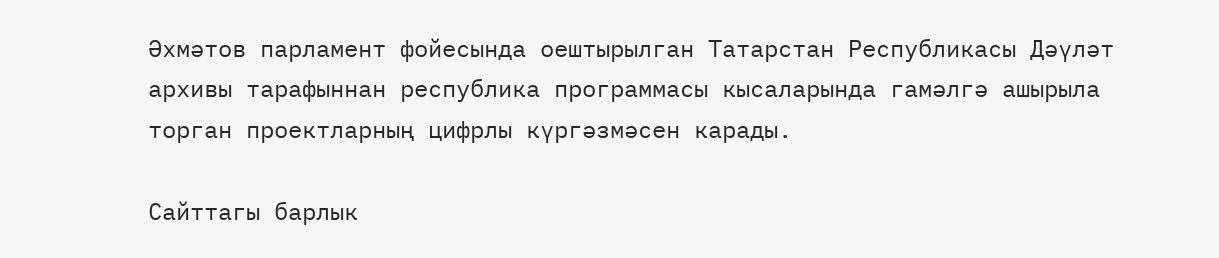Әхмәтов парламент фойесында оештырылган Татарстан Республикасы Дәүләт архивы тарафыннан республика программасы кысаларында гамәлгә ашырыла торган проектларның цифрлы күргәзмәсен карады.

Сайттагы барлык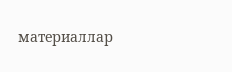материаллар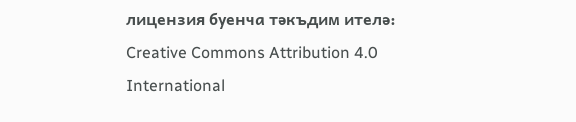лицензия буенча тәкъдим ителә:
Creative Commons Attribution 4.0 International